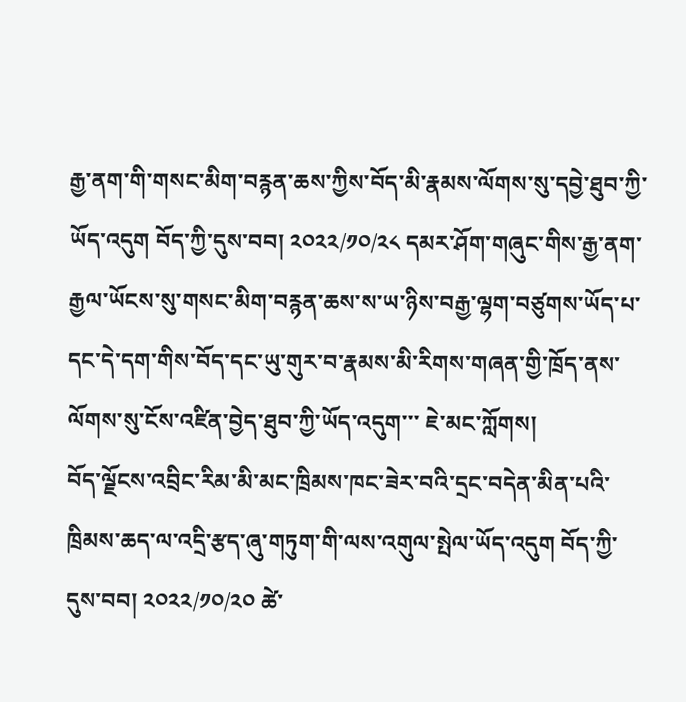རྒྱ་ནག་གི་གསང་མིག་བརྙན་ཆས་ཀྱིས་བོད་མི་རྣམས་ལོགས་སུ་དབྱེ་ཐུབ་ཀྱི་ཡོད་འདུག བོད་ཀྱི་དུས་བབ། ༢༠༢༢/༡༠/༢༨ དམར་ཤོག་གཞུང་གིས་རྒྱ་ནག་རྒྱལ་ཡོངས་སུ་གསང་མིག་བརྙན་ཆས་ས་ཡ་ཉིས་བརྒྱ་ལྷག་བཙུགས་ཡོད་པ་དང་དེ་དག་གིས་བོད་དང་ཡུ་གུར་བ་རྣམས་མི་རིགས་གཞན་གྱི་ཁྲོད་ནས་ལོགས་སུ་ངོས་འཛིན་བྱེད་ཐུབ་ཀྱི་ཡོད་འདུག་་་ ཇེ་མང་ཀློགས།
བོད་ལྗོངས་འབྲིང་རིམ་མི་མང་ཁྲིམས་ཁང་ཟེར་བའི་དྲང་བདེན་མིན་པའི་ཁྲིམས་ཆད་ལ་འདྲི་རྩད་ཞུ་གཏུག་གི་ལས་འགུལ་སྤེལ་ཡོད་འདུག བོད་ཀྱི་དུས་བབ། ༢༠༢༢/༡༠/༢༠ ཚེ་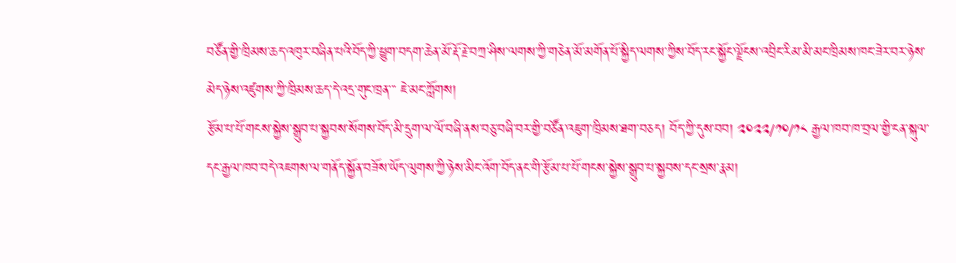བཙོན་གྱི་ཁྲིམས་ཆད་འཁུར་བཞིན་པའི་བོད་ཀྱི་ཕྱུག་བདག་ཆེན་མོ་རྡོ་རྗེ་བཀྲ་ཤིས་ལགས་ཀྱི་གཅེན་མོ་མགོན་པོ་སྐྱིད་ལགས་ཀྱིས་བོད་རང་སྐྱོང་ལྗོངས་འབྲིང་རིམ་མི་མང་ཁྲིམས་ཁང་ཟེར་བར་ཉེས་མེད་ཉེས་འཛུགས་ཀྱི་ཁྲིམས་ཆད་དེ་འདྲ་གུང་ཁྲན་་་ ཇེ་མང་ཀློགས།
རྩོམ་པ་པོ་གངས་སྐྱེས་སྒྲུབ་པ་སྐྱབས་སོགས་བོད་མི་དྲུག་ལ་ལོ་བཞི་ནས་བཅུ་བཞི་བར་གྱི་བཙོན་འཇུག་ཁྲིམས་ཐག་བཅད། བོད་ཀྱི་དུས་བབ། ༢༠༢༢/༡༠/༡༨ རྒྱལ་ཁབ་ཁ་བྲལ་གྱི་ངན་སྐུལ་དང་རྒྱལ་ཁབ་བདེ་འཇགས་ལ་གནོད་སྐྱོན་བཟོས་ཡོད་ལུགས་ཀྱི་ཉེས་མིང་འོག་བོད་ནང་གི་རྩོམ་པ་པོ་གངས་སྐྱེས་སྒྲུབ་པ་སྐྱབས་དང་སྲས་རྣམ།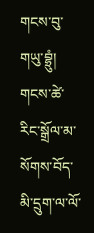གངས་བུ་གཡུ་བྷྲུཾ། གངས་ཚེ་རིང་སྒྲོལ་མ་སོགས་བོད་མི་དྲུག་ལ་ལོ་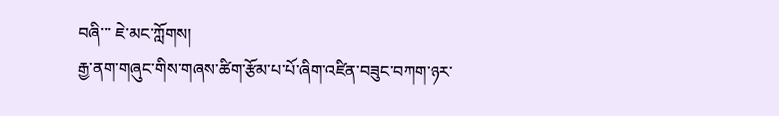བཞི་་་ ཇེ་མང་ཀློགས།
རྒྱ་ནག་གཞུང་གིས་གཞས་ཚིག་རྩོམ་པ་པོ་ཞིག་འཛིན་བཟུང་བཀག་ཉར་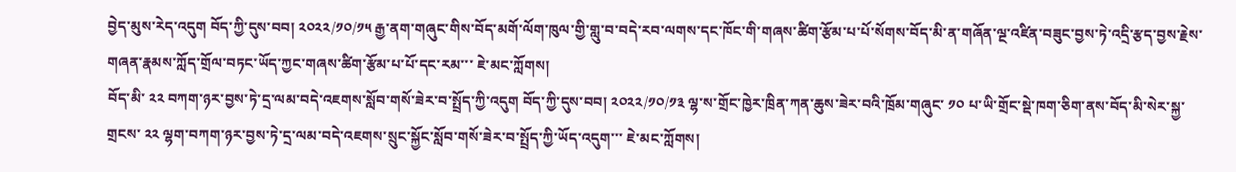བྱེད་མུས་རེད་འདུག བོད་ཀྱི་དུས་བབ། ༢༠༢༢/༡༠/༡༥ རྒྱ་ནག་གཞུང་གིས་བོད་མགོ་ལོག་ཁུལ་གྱི་གླུ་བ་བདེ་རབ་ལགས་དང་ཁོང་གི་གཞས་ཚིག་རྩོམ་པ་པོ་སོགས་བོད་མི་ན་གཞོན་ལྔ་འཛིན་བཟུང་བྱས་ཏེ་འདྲི་རྩད་བྱས་རྗེས་གཞན་རྣམས་ཀློད་གྲོལ་བཏང་ཡོད་ཀྱང་གཞས་ཚིག་རྩོམ་པ་པོ་དང་རམ་་་ ཇེ་མང་ཀློགས།
བོད་མི་ ༢༢ བཀག་ཉར་བྱས་ཏེ་དྲ་ལམ་བདེ་འཇགས་སློབ་གསོ་ཟེར་བ་སྤྲོད་ཀྱི་འདུག བོད་ཀྱི་དུས་བབ། ༢༠༢༢/༡༠/༡༣ ལྷ་ས་གྲོང་ཁྱེར་ཁྲིན་ཀན་ཆུས་ཟེར་བའི་ཁྲོམ་གཞུང་ ༡༠ པ་ཡི་གྲོང་སྡེ་ཁག་ཅིག་ནས་བོད་མི་སེར་སྐྱ་གྲངས་ ༢༢ ལྷག་བཀག་ཉར་བྱས་ཏེ་དྲ་ལམ་བདེ་འཇགས་སྲུང་སྐྱོང་སློབ་གསོ་ཟེར་བ་སྤྲོད་ཀྱི་ཡོད་འདུག་་་ ཇེ་མང་ཀློགས།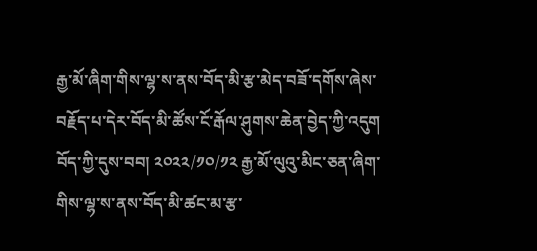རྒྱ་མོ་ཞིག་གིས་ལྷ་ས་ནས་བོད་མི་རྩ་མེད་བཟོ་དགོས་ཞེས་བརྗོད་པ་དེར་བོད་མི་ཚོས་ངོ་རྒོལ་ཤུགས་ཆེན་བྱེད་ཀྱི་འདུག བོད་ཀྱི་དུས་བབ། ༢༠༢༢/༡༠/༡༢ རྒྱ་མོ་ལུའུ་མིང་ཅན་ཞིག་གིས་ལྷ་ས་ནས་བོད་མི་ཚང་མ་རྩ་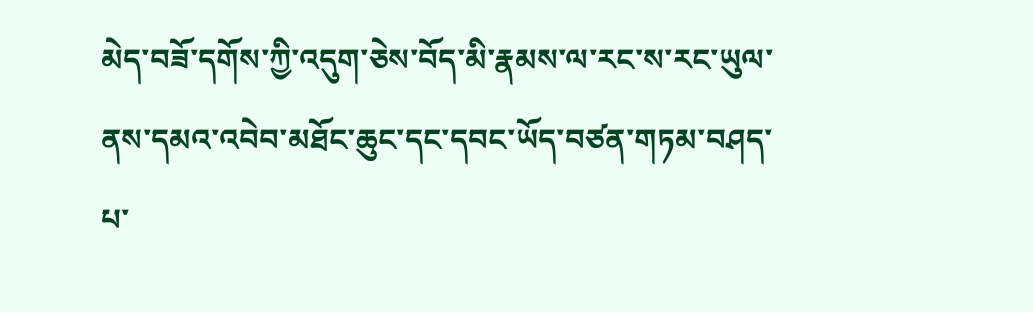མེད་བཟོ་དགོས་ཀྱི་འདུག་ཅེས་བོད་མི་རྣམས་ལ་རང་ས་རང་ཡུལ་ནས་དམའ་འབེབ་མཐོང་ཆུང་དང་དབང་ཡོད་བཙན་གཏམ་བཤད་པ་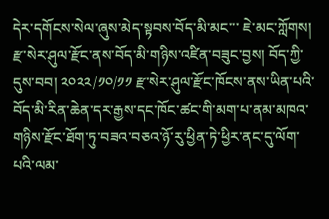དེར་དགོངས་སེལ་ཞུས་མེད་སྟབས་བོད་མི་མང་་་ ཇེ་མང་ཀློགས།
རྫ་སེར་ཤུལ་རྫོང་ནས་བོད་མི་གཉིས་འཛིན་བཟུང་བྱས། བོད་ཀྱི་དུས་བབ། ༢༠༢༢/༡༠/༡༡ རྫ་སེར་ཤུལ་རྫོང་ཁོངས་ནས་ཡིན་པའི་བོད་མི་རིན་ཆེན་དར་རྒྱས་དང་ཁོང་ཚང་གི་མག་པ་ནམ་མཁའ་གཉིས་རྫོང་ཐོག་ཏུ་བཟའ་བཅའ་ཉོ་རུ་ཕྱིན་ཏེ་ཕྱིར་ནང་དུ་ལོག་པའི་ལམ་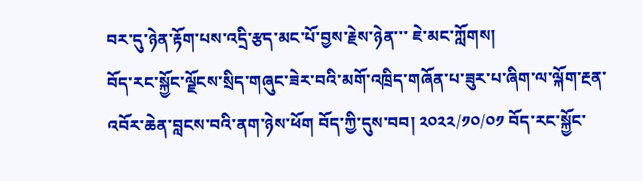བར་དུ་ཉེན་རྟོག་པས་འདྲི་རྩད་མང་པོ་བྱས་རྗེས་ཉེན་་་ ཇེ་མང་ཀློགས།
བོད་རང་སྐྱོང་ལྗོངས་སྲིད་གཞུང་ཟེར་བའི་མགོ་འཁྲིད་གཞོན་པ་ཟུར་པ་ཞིག་ལ་ལྐོག་རྔན་འབོར་ཆེན་བླངས་བའི་ནག་ཉེས་ཕོག བོད་ཀྱི་དུས་བབ། ༢༠༢༢/༡༠/༠༡ བོད་རང་སྐྱོང་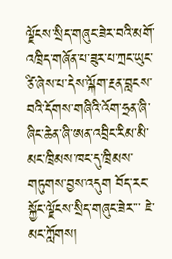ལྗོངས་སྲིད་གཞུང་ཟེར་བའི་མགོ་འཁྲིད་གཞོན་པ་ཟུར་པ་ཀྲང་ཡུང་ཙི་ཞེས་པ་དེས་ལྐོག་རྔན་བླངས་བའི་དོགས་གཞིའི་འོག་ཧྲན་ཞི་ཞིང་ཆེན་ཞི་ཨན་འབྲིང་རིམ་མི་མང་ཁྲིམས་ཁང་དུ་ཁྲིམས་གཏུགས་བྱས་འདུག བོད་རང་སྐྱོང་ལྗོངས་སྲིད་གཞུང་ཟེར་་་ ཇེ་མང་ཀློགས།